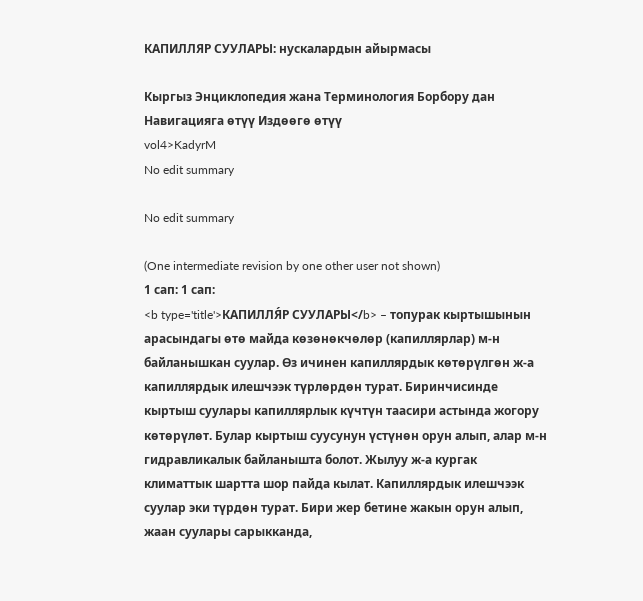КАПИЛЛЯР СУУЛАРЫ: нускалардын айырмасы

Кыргыз Энциклопедия жана Терминология Борбору дан
Навигацияга өтүү Издөөгө өтүү
vol4>KadyrM
No edit summary

No edit summary

(One intermediate revision by one other user not shown)
1 сап: 1 сап:
<b type='title'>КАПИЛЛЯ́Р СУУЛАРЫ</b> – топурак кыртышынын арасындагы өтө майда көзөнөкчөлөр (капиллярлар) м-н байланышкан суулар. Өз ичинен капиллярдык көтөрүлгөн ж-а капиллярдык илешчээк түрлөрдөн турат. Биринчисинде кыртыш суулары капиллярлык күчтүн таасири астында жогору көтөрүлөт. Булар кыртыш суусунун үстүнөн орун алып, алар м-н гидравликалык байланышта болот. Жылуу ж-а кургак климаттык шартта шор пайда кылат. Капиллярдык илешчээк суулар эки түрдөн турат. Бири жер бетине жакын орун алып, жаан суулары сарыкканда,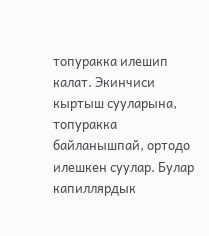топуракка илешип калат. Экинчиси кыртыш сууларына, топуракка байланышпай, ортодо илешкен суулар. Булар капиллярдык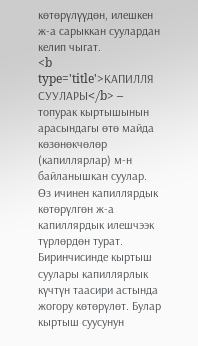көтөрүлүүдөн, илешкен ж-а сарыккан суулардан келип чыгат.
<b type='title'>КАПИЛЛЯ СУУЛАРЫ</b> – топурак кыртышынын арасындагы өтө майда көзөнөкчөлөр (капиллярлар) м-н байланышкан суулар. Өз ичинен капиллярдык көтөрүлгөн ж-а капиллярдык илешчээк түрлөрдөн турат. Биринчисинде кыртыш суулары капиллярлык күчтүн таасири астында жогору көтөрүлөт. Булар кыртыш суусунун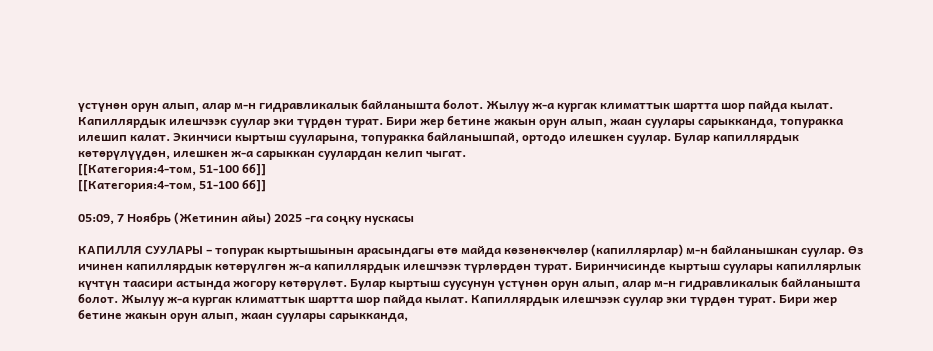үстүнөн орун алып, алар м-н гидравликалык байланышта болот. Жылуу ж-а кургак климаттык шартта шор пайда кылат. Капиллярдык илешчээк суулар эки түрдөн турат. Бири жер бетине жакын орун алып, жаан суулары сарыкканда, топуракка илешип калат. Экинчиси кыртыш сууларына, топуракка байланышпай, ортодо илешкен суулар. Булар капиллярдык көтөрүлүүдөн, илешкен ж-а сарыккан суулардан келип чыгат.
[[Категория:4-том, 51-100 бб]]
[[Категория:4-том, 51-100 бб]]

05:09, 7 Ноябрь (Жетинин айы) 2025 -га соңку нускасы

КАПИЛЛЯ СУУЛАРЫ – топурак кыртышынын арасындагы өтө майда көзөнөкчөлөр (капиллярлар) м-н байланышкан суулар. Өз ичинен капиллярдык көтөрүлгөн ж-а капиллярдык илешчээк түрлөрдөн турат. Биринчисинде кыртыш суулары капиллярлык күчтүн таасири астында жогору көтөрүлөт. Булар кыртыш суусунун үстүнөн орун алып, алар м-н гидравликалык байланышта болот. Жылуу ж-а кургак климаттык шартта шор пайда кылат. Капиллярдык илешчээк суулар эки түрдөн турат. Бири жер бетине жакын орун алып, жаан суулары сарыкканда,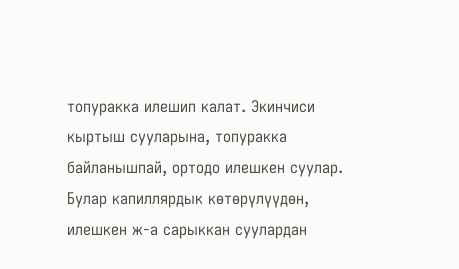топуракка илешип калат. Экинчиси кыртыш сууларына, топуракка байланышпай, ортодо илешкен суулар. Булар капиллярдык көтөрүлүүдөн, илешкен ж-а сарыккан суулардан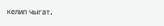келип чыгат.